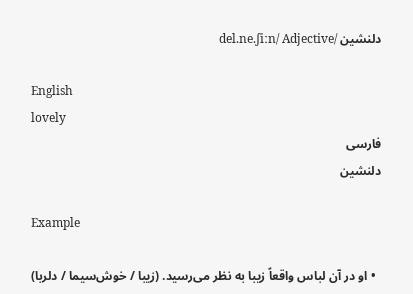دلنشین /del.ne.ʃiːn/ Adjective

English
lovely
فارسی
دلنشین

Example

  • او در آن لباس واقعاً زیبا به نظر می‌رسید. (زیبا / خوش‌سیما / دلربا)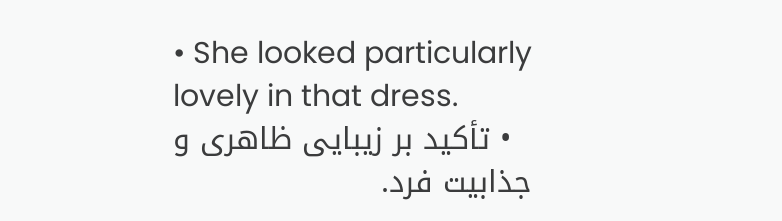• She looked particularly lovely in that dress.
  • تأکید بر زیبایی ظاهری و جذابیت فرد.